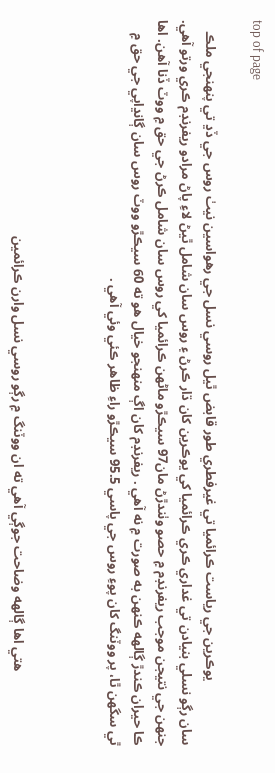top of page

                   يوڪرين جي رياست ڪرائميا تي غيرفطري طور قابض ٿيل روسي نسل جي رهواسين نيٺ روس جي ڏڍ تي پنهنجي ملڪ سان رڳو نسلي بنيادن تي غداري ڪري ڪرائميا کي يوڪرين کان ڌار ڪرڻ ۽ روس سان شامل ٿيڻ لاءِ پاڻ مرادو ريفرنڊم ڪري ورتو آهي. جنهن جي نتيجن موجب ريفرنڊم ۾ حصو وٺندڙڻ مان97 سيڪڙو ماڻهن ڪرائميا کي روس سان شامل ڪرڻ جي حق ۾ ووٽ ڏنا آهن. اها ڪا حيران ڪندڙ ڳالهه ڪنهن به صورت ۾ نه آهي . ريفرنڊم کان اڳ منهنجو خيال هو ته 60 سيڪڙو ووٽ روس سان ڳانڍاپي جي حق ۾ ٿي سگهن ٿا، پر ووٽنگ کان پوءِ روس جي پاسي 95.5 سيڪڙو راءِ ظاهر ڪئي وئي آهي .



                      هتي اها ڳالهه وضاحت جوڳي آهي ته ان ووٽنگ ۾ رڳو روسي نسل وارن ڪرائمين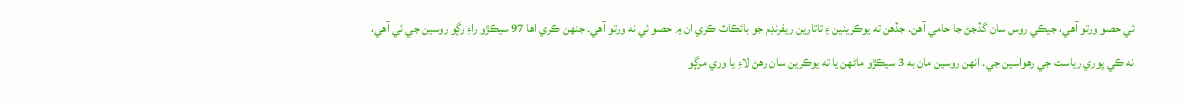ئي حصو ورتو آهي، جيڪي روس سان گڏجڻ جا حامي آهن. جڏهن ته يوڪرينين ۽ تاتارين ريفرنڊم جو بائڪاٽ ڪري ان ۾ حصو ئي نه ورتو آهي. جنهن ڪري اها 97 سيڪڙو راءِ رڳو روسين جي ئي آهي، نه ڪي پوري رياست جي رهواسين جي. انهن روسين مان به 3 سيڪڙو ماڻهن يا ته يوڪرين سان رهڻ لاءِ يا وري مرڳو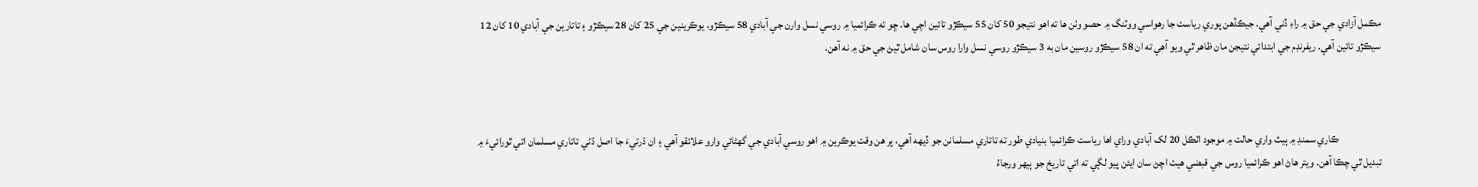مڪمل آزادي جي حق ۾ راءِ ڏني آهي. جيڪڏهن پوري رياست جا رهواسي ووٽنگ ۾ حصو وٺن ها ته اهو نتيجو 50 کان 55 سيڪڙو تائين اچي ها. ڇو ته ڪرائميا ۾ روسي نسل وارن جي آبادي 58 سيڪڙو، يوڪرينين جي 25 کان 28 سيڪڙو ۽ تاتارين جي آبادي 10 کان 12 سيڪڙو تائين آهي. ريفرنڊم جي ابتدائي نتيجن مان ظاهر ٿي ويو آهي ته ان 58 سيڪڙو روسين مان به 3 سيڪڙو روسي نسل وارا روس سان شامل ٿيڻ جي حق ۾ نه آهن.



                    ڪاري سمنڊ ۾ ٻيٽ واري حالت ۾ موجود اٽڪل 20 لک آبادي وراي اها رياست ڪرائميا بنيادي طور ته تاتاري مسلمانن جو ڏيهه آهي، پر هن وقت يوڪرين ۾ اهو روسي آبادي جي گهڻائي وارو علائقو آهي ۽ ان ڌرتيءَ جا اصل ڌڻي تاتاري مسلمان اتي ٿورائيءَ ۾ تبديل ٿي چڪا آهن. ويتر هاڻ اهو ڪرائميا روس جي قبضي هيٺ اچڻ سان ايئن پيو لڳي ته اتي تاريخ جو ٻيهر ورجاءُ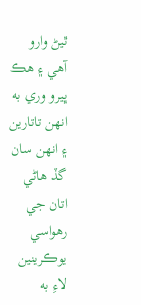ٿيڻ وارو آهي ۽ هڪ ڀيرو وري به انهن تاتارين ۽ انهن سان گڏ هاڻي اتان جي رهواسي يوڪرينين لاءِ به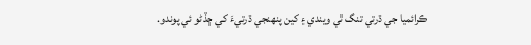ڪرائميا جي ڌرتي تنگ ٿي ويندي ۽ کين پنهنجي ڌرتيءَ کي ڇڏڻو ئي پوندو.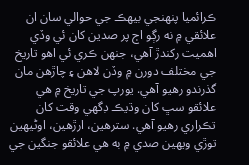ڪرائميا پنهنجي بيهڪ جي حوالي سان ان علائقي ۾ نه رڳو اڄ پر صدين کان ئي وڏي اهميت رکندڙ آهي، جنهن ڪري ئي اهو تاريخ جي مختلف دورن ۾ وڏن لاهن ۽ چاڙهن مان گذرندو رهيو آهي. يورپ جي تاريخ ۾ هي علائقو سڀ کان وڌيڪ ڊگهي وقت کان تڪراري رهيو آهي. سترهين، ارڙهين، اوڻيهين توڙي ويهين صدي ۾ به هي علائقو جنگين جي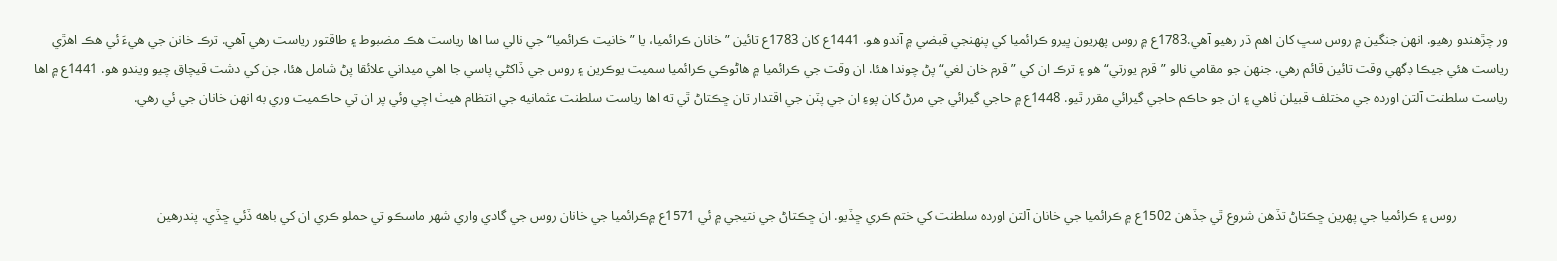ور چڙهندو رهيو. انهن جنگين ۾ روس سڀ کان اهم ڌر رهيو آهي.1783ع ۾ روس پهريون ڀيرو ڪرائميا کي پنهنجي قبضي ۾ آندو هو. 1441ع کان 1783ع تائين ”خانان ڪرائميا، يا ”خانيت ڪرائميا“ جي نالي سا اها رياست هڪ مضبوط ۽ طاقتور رياست رهي آهي. ترڪ خانن جي هيءَ ئي هڪ اهڙي رياست هئي جيڪا ڊگهي وقت تائين قائم رهي. جنهن جو مقامي نالو ”قرم يورتي“ هو ۽ ترڪ ان کي ”قرم خان لغي“ پڻ چوندا هئا. ان وقت جي ڪرائميا ۾ هاڻوڪي ڪرائميا سميت يوڪرين ۽ روس جي ڏاکڻي پاسي جا اهي ميداني علائقا پڻ شامل هئا، جن کي دشت قيچاق چيو ويندو هو. 1441ع ۾ اها رياست سلطنت آلتن اورده جي مختلف قبيلن ٺاهي ۽ ان جو حاڪم حاجي گيرائي مقرر ٿيو. 1448ع ۾ حاجي گيرائي جي مرڻ کان پوءِ ان جي پٽن جي اقتدار تان ڇڪتاڻ ٿي ته اها رياست سلطنت عثمانيه جي انتظام هيٺ اچي وئي پر ان تي حاڪميت وري به انهن خانان جي ئي رهي.



               روس ۽ ڪرائميا جي پهرين ڇڪتاڻ تڏهن شروع ٿي جڏهن 1502ع ۾ ڪرائميا جي خانان آلتن اورده سلطنت کي ختم ڪري ڇڏيو. ان ڇڪتاڻ جي نتيجي ۾ ئي 1571ع ۾ڪرائميا جي خانان روس جي گادي واري شهر ماسڪو تي حملو ڪري ان کي باهه ڏئي ڇڏي. پندرهين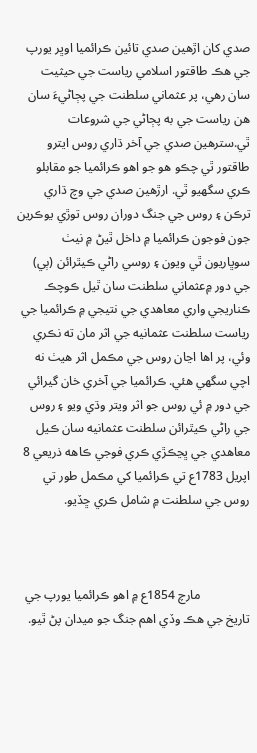صدي کان اڙهين صدي تائين ڪرائميا اوڀر يورپ جي هڪ طاقتور اسلامي رياست جي حيثيت سان رهي، پر عثماني سلطنت جي پڄاڻيءَ سان هن رياست جي به پڄاڻي جي شروعات ٿي.سترهين صدي جي آخر ڌاري روس ايترو طاقتور ٿي چڪو هو جو اهو ڪرائميا جو مقابلو ڪري سگهيو ٿي. ارڙهين صدي جي وچ ڌاري ترڪن ۽ روس جي جنگ دوران روس توڙي يوڪرين جون فوجون ڪرائميا ۾ داخل ٿيڻ ۾ نيٺ سوڀاريون ٿي ويون ۽ روسي راڻي ڪيٿرائن (ٻي) جي دور ۾عثماني سلطنت سان ٿيل ڪوچڪ ڪناريجي واري معاهدي جي نتيجي ۾ ڪرائميا جي رياست سلطنت عثمانيه جي اثر مان ته نڪري وئي، پر اها اڃان روس جي مڪمل اثر هيٺ نه اچي سگهي هئي. ڪرائميا جي آخري خان گيرائي جي دور ۾ ئي روس جو اثر ويتر وڌي ويو ۽ روس جي راڻي ڪيٿرائن سلطنت عثمانيه سان ڪيل معاهدي جي ڀڃڪڙي ڪري فوجي ڪاهه ذريعي 8 اپريل 1783ع تي ڪرائميا کي مڪمل طور تي روس جي سلطنت ۾ شامل ڪري ڇڏيو.



                مارچ 1854ع ۾ اهو ڪرائميا يورپ جي تاريخ جي هڪ وڏي اهم جنگ جو ميدان پڻ ٿيو.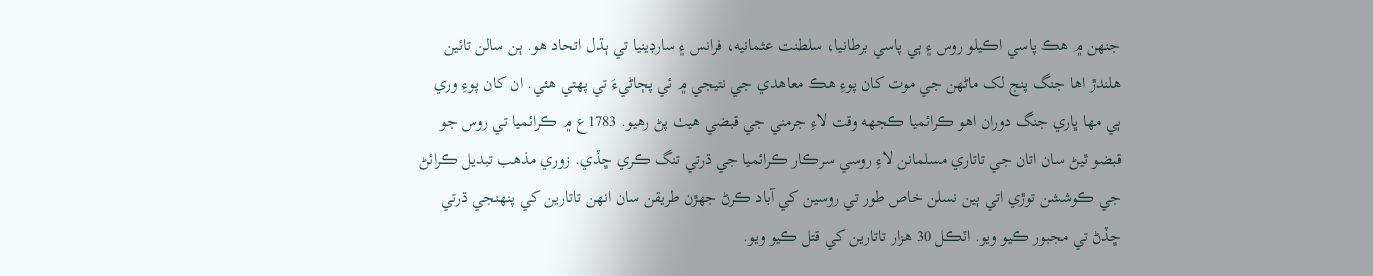جنهن ۾ هڪ پاسي اڪيلو روس ۽ ٻي پاسي برطانيا، سلطنت عثمانيه، فرانس ۽ سارڊينيا تي ٻڌل اتحاد هو. ٻن سالن تائين هلندڙ اها جنگ پنج لک ماڻهن جي موت کان پوءِ هڪ معاهدي جي نتيجي ۾ ئي پڄاڻيءَ تي پهتي هئي. ان کان پوءِ وري ٻي مها ڀاري جنگ دوران اهو ڪرائميا ڪجهه وقت لاءِ جرمني جي قبضي هيٺ پڻ رهيو. 1783ع ۾ ڪرائميا تي روس جو قبضو ٿيڻ سان اتان جي تاتاري مسلمانن لاءِ روسي سرڪار ڪرائميا جي ڌرتي تنگ ڪري ڇڏي. زوري مذهب تبديل ڪرائڻ جي ڪوششن توڙي اتي ٻين نسلن خاص طور تي روسين کي آباد ڪرڻ جهڙن طريقن سان انهن تاتارين کي پنهنجي ڌرتي ڇڏڻ تي مجبور ڪيو ويو. اٽڪل 30 هزار تاتارين کي قتل ڪيو ويو.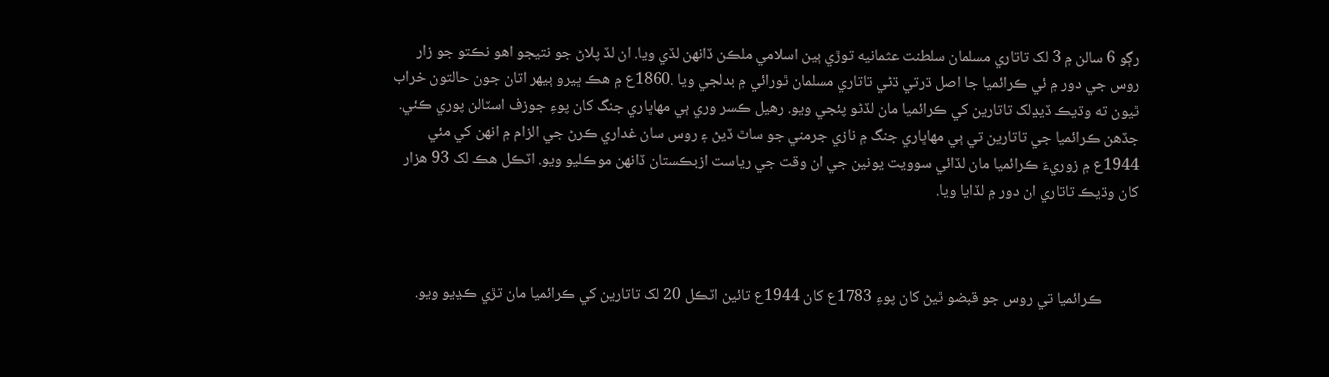رڳو 6 سالن ۾ 3 لک تاتاري مسلمان سلطنت عثمانيه توڙي ٻين اسلامي ملڪن ڏانهن لڏي ويا. ان لڏ پلاڻ جو نتيجو اهو نڪتو جو زار روس جي دور ۾ ئي ڪرائميا جا اصل ڌرتي ڌڻي تاتاري مسلمان ٿورائي ۾ بدلجي ويا .1860ع ۾ هڪ ڀيرو ٻيهر اتان جون حالتون خراب ٿيون ته وڌيڪ ڏيڍلک تاتارين کي ڪرائميا مان لڏڻو پئجي ويو. رهيل ڪسر وري ٻي مهاڀاري جنگ کان پوءِ جوزف اسٽالن پوري ڪئي. جڏهن ڪرائميا جي تاتارين تي ٻي مهاڀاري جنگ ۾ نازي جرمني جو ساٿ ڏيڻ ۽ روس سان غداري ڪرڻ جي الزام ۾ انهن کي مئي 1944ع ۾ زوريءَ ڪرائميا مان لڏائي سوويت يونين جي ان وقت جي رياست ازبڪستان ڏانهن موڪليو ويو. اٽڪل هڪ لک 93 هزار کان وڌيڪ تاتاري ان دور ۾ لڏايا ويا.



          ڪرائميا تي روس جو قبضو ٿيڻ کان پوءِ 1783ع کان 1944ع تائين اٽڪل 20 لک تاتارين کي ڪرائميا مان تڙي ڪڍيو ويو.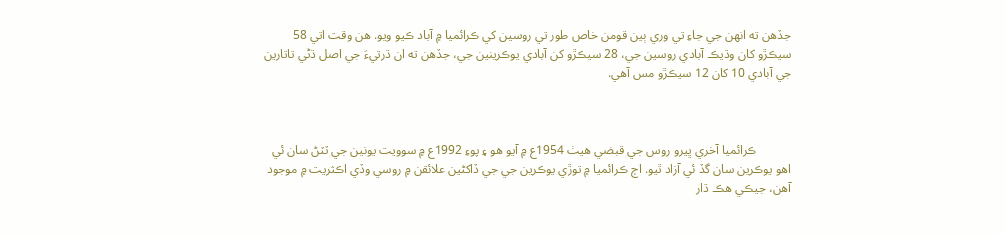جڏهن ته انهن جي جاءِ تي وري ٻين قومن خاص طور تي روسين کي ڪرائميا ۾ آباد ڪيو ويو. هن وقت اتي 58 سيڪڙو کان وڌيڪ آبادي روسين جي، 28 سيڪڙو کن آبادي يوڪرينين جي، جڏهن ته ان ڌرتيءَ جي اصل ڌڻي تاتارين جي آبادي 10 کان 12 سيڪڙو مس آهي.



           ڪرائميا آخري ڀيرو روس جي قبضي هيٺ 1954ع ۾ آيو هو ۽ پوءِ 1992ع ۾ سوويت يونين جي ٽٽڻ سان ئي اهو يوڪرين سان گڏ ئي آزاد ٿيو. اڄ ڪرائميا ۾ توڙي يوڪرين جي جي ڏاکڻين علائقن ۾ روسي وڏي اڪثريت ۾ موجود آهن، جيڪي هڪ ڌار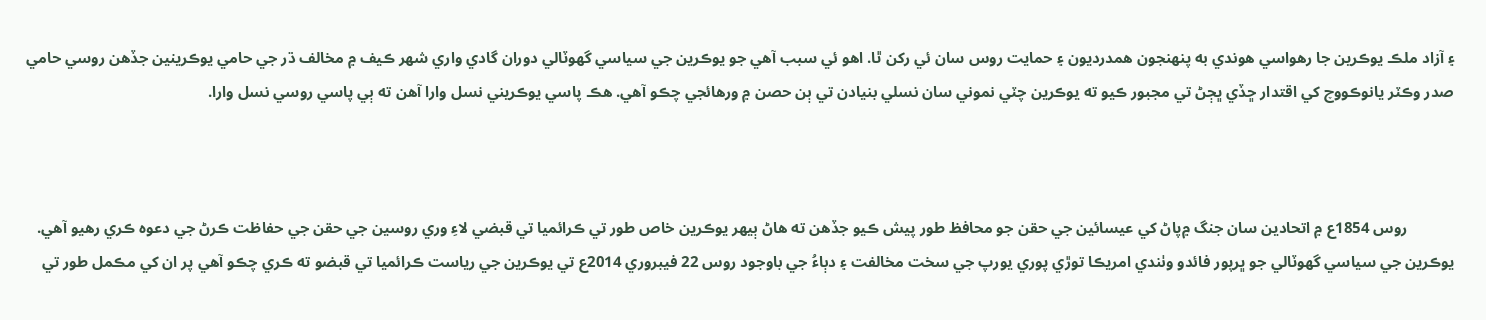۽ آزاد ملڪ يوڪرين جا رهواسي هوندي به پنهنجون همدرديون ۽ حمايت روس سان ئي رکن ٿا. اهو ئي سبب آهي جو يوڪرين جي سياسي گهوٽالي دوران گادي واري شهر ڪيف ۾ مخالف ڌر جي حامي يوڪرينين جڏهن روسي حامي صدر وڪٽر يانوڪووچ کي اقتدار ڇڏي ڀڄڻ تي مجبور ڪيو ته يوڪرين چٽي نموني سان نسلي بنيادن تي ٻن حصن ۾ ورهائجي چڪو آهي. هڪ پاسي يوڪريني نسل وارا آهن ته ٻي پاسي روسي نسل وارا.



            روس 1854ع ۾ اتحادين سان جنگ ۾پاڻ کي عيسائين جي حقن جو محافظ طور پيش ڪيو جڏهن ته هاڻ ٻيهر يوڪرين خاص طور تي ڪرائميا تي قبضي لاءِ وري روسين جي حقن جي حفاظت ڪرڻ جي دعوه ڪري رهيو آهي. يوڪرين جي سياسي گهوٽالي جو ڀرپور فائدو وٺندي امريڪا توڙي پوري يورپ جي سخت مخالفت ۽ دٻاءُ جي باوجود روس 22 فيبروري 2014ع تي يوڪرين جي رياست ڪرائميا تي قبضو ته ڪري چڪو آهي پر ان کي مڪمل طور تي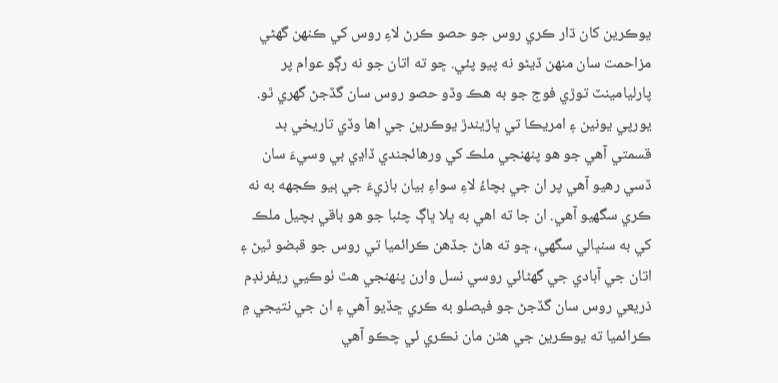يوڪرين کان ڌار ڪري روس جو حصو ڪرڻ لاءِ روس کي ڪنهن گهڻي مزاحمت سان منهن ڏيڻو نه پيو پئي. ڇو ته اتان جو نه رڳو عوام پر پارليامينٽ توڙي فوج جو به هڪ وڏو حصو روس سان گڏجڻ گهري ٿو. يورپي يونين ۽ امريڪا تي ڀاڙيندڙ يوڪرين جي اها وڏي تاريخي بد قسمتي آهي جو هو پنهنجي ملڪ کي ورهائجندي ڏاڍي بي وسيءَ سان ڏسي رهيو آهي پر ان جي بچاءُ لاءِ سواءِ بيان بازيءَ جي ٻيو ڪجهه به نه ڪري سگهيو آهي. ان جا ته اهي به ڀلا ڀاڳ چئبا جو هو باقي بچيل ملڪ کي به سنڀالي سگهي، ڇو ته هاڻ جڏهن ڪرائميا تي روس جو قبضو ٿيڻ ۽ اتان جي آبادي جي گهڻائي روسي نسل وارن پنهنجي هٿ ٺوڪيي ريفرنڊم ذريعي روس سان گڏجڻ جو فيصلو به ڪري ڇڏيو آهي ۽ ان جي نتيجي ۾ ڪرائميا ته يوڪرين جي هٿن مان نڪري ئي چڪو آهي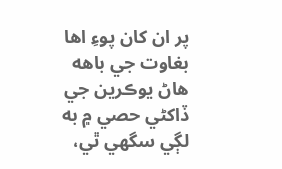پر ان کان پوءِ اها بغاوت جي باهه هاڻ يوڪرين جي ڏاکڻي حصي ۾ به لڳي سگهي ٿي،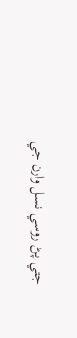جتي پڻ روسي نسل وارن جي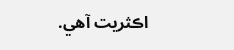اڪثريت آهي.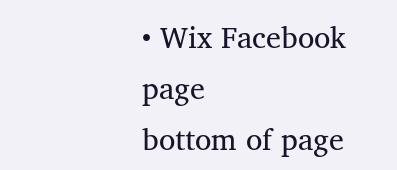• Wix Facebook page
bottom of page